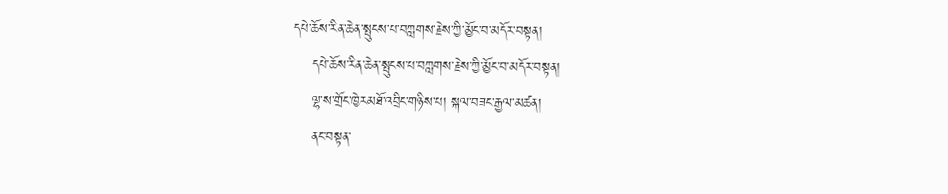དཔེ་ཆོས་རིན་ཆེན་སྤུངས་པ་བཀླགས་རྗེས་ཀྱི་མྱོང་བ་མདོར་བསྟན།
    དཔེ་ཆོས་རིན་ཆེན་སྤུངས་པ་བཀླགས་རྗེས་ཀྱི་མྱོང་བ་མདོར་བསྟན།
    ལྷ་ས་གྲོང་ཁྱེརམཐོ་འབྲིང་གཉིས་པ། སྐལ་བཟང་རྒྱལ་མཚན།
    ནང་བསྟན་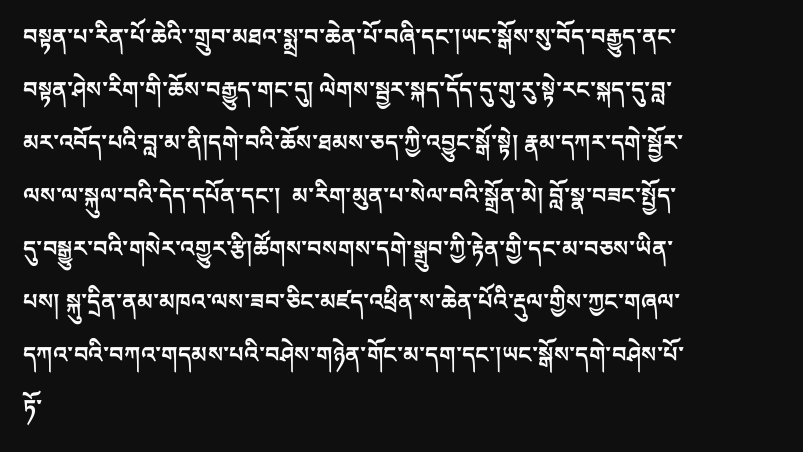བསྟན་པ་རིན་པོ་ཆེའི་་གྲུབ་མཐའ་སྨྲ་བ་ཆེན་པོ་བཞི་དང་།ཡང་སྒོས་སུ་བོད་བརྒྱུད་ནང་བསྟན་ཤེས་རིག་གི་ཆོས་བརྒྱུད་གང་དུ། ལེགས་སྦྱར་སྐད་དོད་དུ་གུ་རུ་སྟེ་རང་སྐད་དུ་བླ་མར་འབོད་པའི་བླ་མ་ནི།དགེ་བའི་ཆོས་ཐམས་ཅད་ཀྱི་འབྱུང་སྒོ་སྟེ། རྣམ་དཀར་དགེ་སྦྱོར་ལས་ལ་སྐུལ་བའི་དེད་དཔོན་དང་།  མ་རིག་མུན་པ་སེལ་བའི་སྒྲོན་མེ། བློ་སྣ་བཟང་སྤྱོད་དུ་བསྒྱུར་བའི་གསེར་འགྱུར་རྩི།ཚོགས་བསགས་དགེ་སྒྲུབ་ཀྱི་རྟེན་གྱི་དང་མ་བཅས་ཡིན་པས། སྐུ་དྲིན་ནམ་མཁའ་ལས་ཟབ་ཅིང་མཛད་འཕྲིན་ས་ཆེན་པོའི་རྡུལ་གྱིས་ཀྱང་གཞལ་དཀའ་བའི་བཀའ་གདམས་པའི་བཤེས་གཉེན་གོང་མ་དག་དང་།ཡང་སྒོས་དགེ་བཤེས་པོ་ཏོ་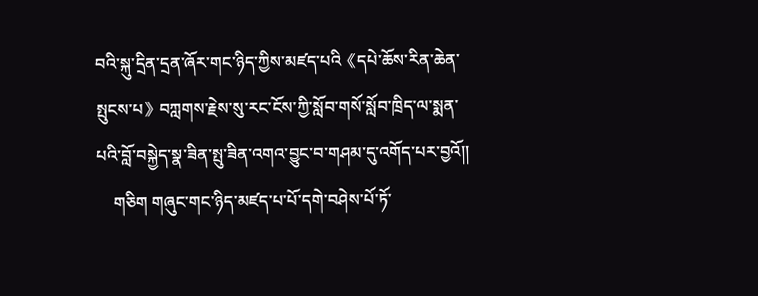བའི་སྐུ་དྲིན་དྲན་ཞོར་གང་ཉིད་ཀྱིས་མཛད་པའི《དཔེ་ཆོས་རིན་ཆེན་སྤུངས་པ》བཀླགས་རྗེས་སུ་རང་ངོས་ཀྱི་སློབ་གསོ་སློབ་ཁྲིད་ལ་སྨན་པའི་བློ་བསྐྱེད་སྣ་ཟིན་སྤུ་ཟིན་འགའ་བྱུང་བ་གཤམ་དུ་འགོད་པར་བྱའོ།།
    གཅིག གཞུང་གང་ཉིད་མཛད་པ་པོ་དགེ་བཤེས་པོ་ཏོ་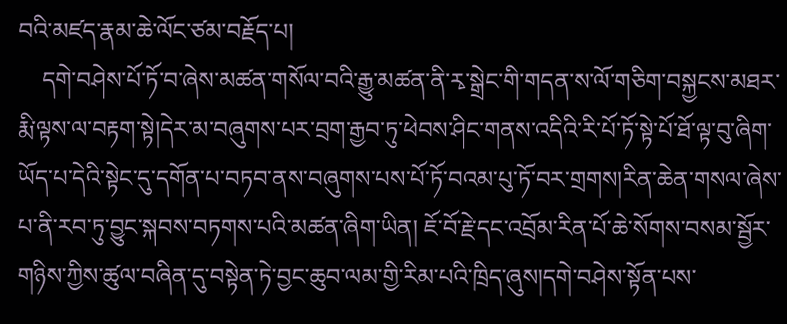བའི་མཛད་རྣམ་ཆེ་ལོང་ཙམ་བརྗོད་པ།
    དགེ་བཤེས་པོ་ཏོ་བ་ཞེས་མཚན་གསོལ་བའི་རྒྱུ་མཚན་ནི་རྭ་སྒྲེང་གི་གདན་ས་ལོ་གཅིག་བསྐྱངས་མཐར་རྨི་ལྟས་ལ་བརྟག་སྟེ།དེར་མ་བཞུགས་པར་བྲག་རྒྱབ་ཏུ་ཕེབས་ཤིང་གནས་འདིའི་རི་པོ་ཏོ་སྟེ་པོ་ཐོ་ལྟ་བུ་ཞིག་ཡོད་པ་དེའི་སྟེང་དུ་དགོན་པ་བཏབ་ནས་བཞུགས་པས་པོ་ཏོ་བའམ་པུ་ཏོ་བར་གྲགས།རིན་ཆེན་གསལ་ཞེས་པ་ནི་རབ་ཏུ་བྱུང་སྐབས་བཏགས་པའི་མཚན་ཞིག་ཡིན། ཇོ་བོ་རྗེ་དང་འབྲོམ་རིན་པོ་ཆེ་སོགས་བསམ་སྦྱོར་གཉིས་ཀྱིས་ཚུལ་བཞིན་དུ་བསྟེན་ཏེ་བྱང་ཆུབ་ལམ་གྱི་རིམ་པའི་ཁྲིད་ཞུས།དགེ་བཤེས་སྟོན་པས་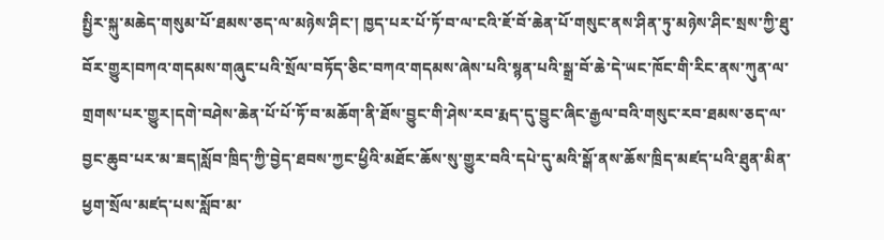སྤྱིར་སྐུ་མཆེད་གསུམ་པོ་ཐམས་ཅད་ལ་མཉེས་ཤིང་། ཁྱད་པར་པོ་ཏོ་བ་ལ་ངའི་ཇོ་བོ་ཆེན་པོ་གསུང་ནས་ཤིན་ཏུ་མཉེས་ཤིང་སྲས་ཀྱི་ཐུ་བོར་གྱུར།བཀའ་གདམས་གཞུང་པའི་སྲོལ་བཏོད་ཅིང་བཀའ་གདམས་ཞེས་པའི་སྙན་པའི་སྒྲ་བོ་ཆེ་དེ་ཡང་ཁོང་གི་རིང་ནས་ཀུན་ལ་གྲགས་པར་གྱུར།དགེ་བཤེས་ཆེན་པོ་པོ་ཏོ་བ་མཆོག་ནི་ཐོས་བྱུང་གི་ཤེས་རབ་རྨད་དུ་བྱུང་ཞིང་རྒྱལ་བའི་གསུང་རབ་ཐམས་ཅད་ལ་བྱང་ཆུབ་པར་མ་ཟད།སློབ་ཁྲིད་ཀྱི་བྱེད་ཐབས་ཀྱང་ཕྱིའི་མཐོང་ཆོས་སུ་གྱུར་བའི་དཔེ་དུ་མའི་སྒོ་ནས་ཆོས་ཁྲིད་མཛད་པའི་ཐུན་མིན་ཕྱག་སྲོལ་མཛད་པས་སློབ་མ་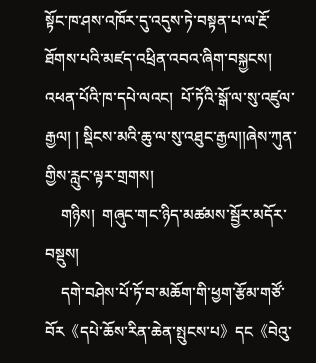སྟོང་ཁ་ཤས་འཁོར་དུ་འདུས་ཏེ་བསྟན་པ་ལ་རྔོ་ཐོགས་པའི་མཛད་འཕྲིན་འབའ་ཞིག་བསྐྱངས།   འཕན་པོའི་ཁ་དཔེ་ལའང།  པོ་ཏོའི་སྒོ་ལ་སུ་འཛུལ་རྒྱལ། ། སྡིངས་མའི་ཆུ་ལ་སུ་འཐུང་རྒྱལ།།ཞེས་ཀུན་གྱིས་རླུང་ལྟར་གྲགས།
    གཉིས།  གཞུང་གང་ཉིད་མཚམས་སྦྱོར་མདོར་བསྡུས།
    དགེ་བཤེས་པོ་ཏོ་བ་མཆོག་གི་ཕྱག་རྩོམ་གཙོ་བོར《དཔེ་ཆོས་རིན་ཆེན་སྤུངས་པ》དང《བེའུ་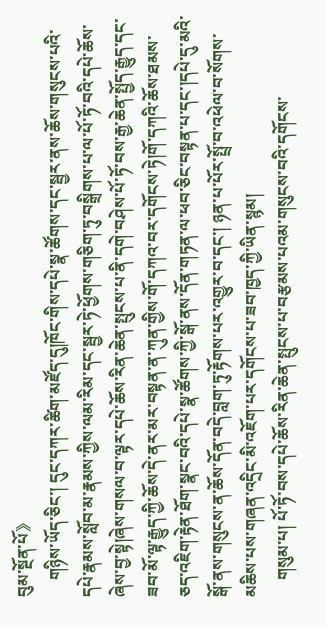བུམ་སྔོན་པོ》
    གཉིས་ཡོད་ཅིང་། དུང་དཀར་ཚིག་མཛོད་དུ།ཁོང་གིས་དཔེ་སྣ་ཚོགས་དང་སྦྱར་ནས་ཆོས་གསུངས་པའི་དཔེ་རྣམས་སློབ་མ་རྣམས་ཀྱིས་ལམ་རིམ་དང་སྦྱར་ཏེ་ཕྱོགས་གཅིག་ཏུ་བསྒྲིགས་པ་ལ་པོ་ཏོ་བའི་དཔེ་ཆོས་ཞེས་བྱ་སྟེ།ཞེས་གསལ་བ་ལྟར་དཔེ་ཆོས་རིན་ཆེན་སྤུངས་པ་ནི་དགེ་བཤེས་པོ་ཏོ་བས་རྒྱ་ཆེན་སྤྱོད་རྒྱུད་དང་ཟབ་མོ་ལྟ་རྒྱུད་ཀྱི་ཆོས་དེ་ནར་མར་བསྟན་ན་ཀུན་གྱིས་གོ་དཀའ་བར་དགོངས་ཏེ།གོ་དཀའི་ཆོས་ཐམས་ཅད་འཇིག་རྟེན་ཐོག་སྣང་བའི་དཔེ་སྣ་ཚོགས་ཀྱི་སྒོ་ནས་དོན་གཏན་ལ་ཕབ་ཅིང་བསྟན་པ་དང་།དཔེ་དུ་མའི་སྒོ་ནས་གསུངས་ན་ཆོས་དོན་བདེ་བླག་ཏུ་རྟོགས་པར་འགྱུར་བ་དང་། ཉན་པ་པོར་སྤྲོ་བ་འཕེལ་བ་སོགས་མཆིས་པས་གཞན་འདྲིང་མི་འཇོག་པར་དགོངས་པ་ཟབ་ཁྱད་ཀྱི་ཡིན་སྙམ།
    གསུམ་པ། པོ་ཏོ་བས་དཔེ་ཆོས་རིན་ཆེན་སྤུངས་པ་བརྩམས་པའམ་གསུངས་བའི་དགོངས་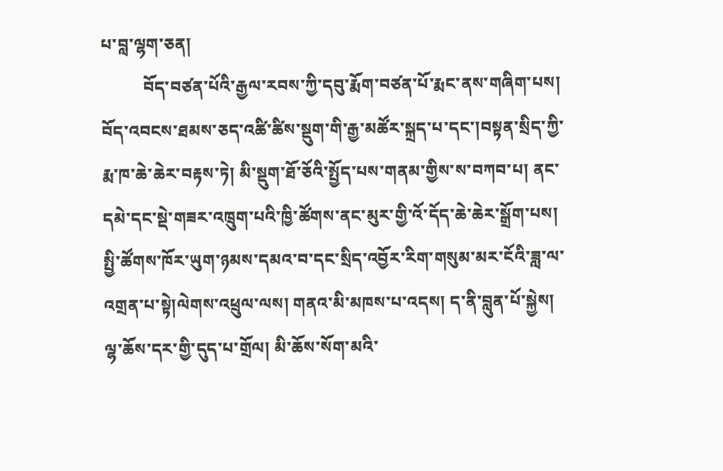པ་བླ་ལྷག་ཅན།
          བོད་བཙན་པོའི་རྒྱལ་རབས་ཀྱི་དབུ་རྨོག་བཙན་པོ་རྨང་ནས་གཞིག་པས། བོད་འབངས་ཐམས་ཅད་འཚི་ཚིས་སྡུག་གི་རྒྱ་མཚོར་སྐྲད་པ་དང་།བསྟན་སྲིད་ཀྱི་རྨ་ཁ་ཆེ་ཆེར་བརྟས་ཏེ། མི་སྡུག་ཐོ་ཅོའི་སྤྱོད་པས་གནམ་གྱིས་ས་བཀབ་པ། ནང་དམེ་དང་སྡེ་གཟར་འཁྲུག་པའི་ཁྱི་ཚོགས་ནང་མུར་གྱི་འོ་དོད་ཆེ་ཆེར་སྒྲོག་པས།  སྤྱི་ཚོགས་ཁོར་ཡུག་ཉམས་དམའ་བ་དང་སྲིད་འབྱོར་རིག་གསུམ་མར་ངོའི་ཟླ་ལ་འགྲན་པ་སྟེ།ལེགས་འཕྲུལ་ལས། གནའ་མི་མཁས་པ་འདས། ད་ནི་བླུན་པོ་སྐྱེས། ལྷ་ཆོས་དར་གྱི་དུད་པ་གྲོལ། མི་ཆོས་སོག་མའི་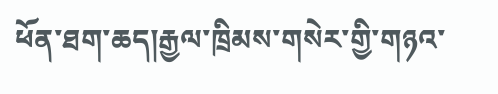ཕོན་ཐག་ཆད།རྒྱལ་ཁྲིམས་གསེར་གྱི་གཉའ་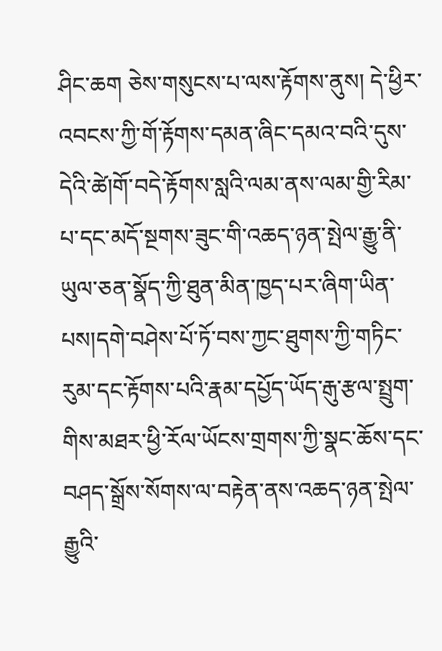ཤིང་ཆག ཅེས་གསུངས་པ་ལས་རྟོགས་ནུས། དེ་ཕྱིར་འབངས་ཀྱི་གོ་རྟོགས་དམན་ཞིང་དམའ་བའི་དུས་དེའི་ཚེ།གོ་བདེ་རྟོགས་སླའི་ལམ་ནས་ལམ་གྱི་རིམ་པ་དང་མདོ་སྔགས་ཟུང་གི་འཆད་ཉན་སྤེལ་རྒྱུ་ནི་ཡུལ་ཅན་སྣོད་ཀྱི་ཐུན་མིན་ཁྱད་པར་ཞིག་ཡིན་པས།དགེ་བཤེས་པོ་ཏོ་བས་ཀྱང་ཐུགས་ཀྱི་གཏིང་རུམ་དང་རྟོགས་པའི་རྣམ་དཔྱོད་ཡོད་རྒུ་རྩལ་སྤྲུག་གིས་མཐར་ཕྱི་རོལ་ཡོངས་གྲགས་ཀྱི་སྣང་ཆོས་དང་བཤད་སྒྲོས་སོགས་ལ་བརྟེན་ནས་འཆད་ཉན་སྤེལ་རྒྱུའི་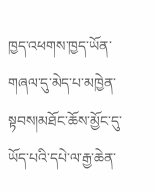ཁྱད་འཕགས་ཁྱད་ཡོན་གཞལ་དུ་མེད་པ་མཁྱེན་སྟབས།མཐོང་ཆོས་མྱོང་དུ་ཡོད་པའི་དཔེ་ལ་རྒྱ་ཆེན་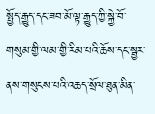སྤྱོད་རྒྱུད་དང་ཟབ་མོ་ལྟ་རྒྱུད་ཀྱི་སྐྱེ་བོ་གསུམ་གྱི་ལམ་གྱི་རིམ་པའི་ཆོས་དང་སྦྱར་ནས་གསུངས་པའི་འཆད་སྲོལ་ཐུན་མིན་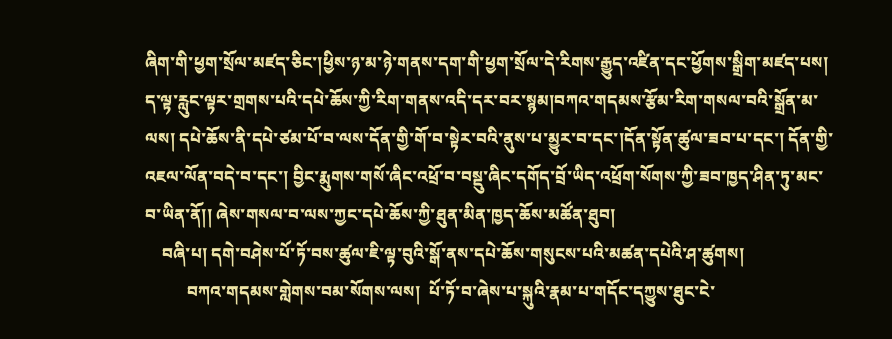ཞིག་གི་ཕྱག་སྲོལ་མཛད་ཅིང་།ཕྱིས་ཉ་མ་ཉེ་གནས་དག་གི་ཕྱག་སྲོལ་དེ་རིགས་རྒྱུད་འཛིན་དང་ཕྱོགས་སྒྲིག་མཛད་པས། ད་ལྟ་རླུང་ལྟར་གྲགས་པའི་དཔེ་ཆོས་ཀྱི་རིག་གནས་འདི་དར་བར་སྙམ།བཀའ་གདམས་རྩོམ་རིག་གསལ་བའི་སྒྲོན་མ་ལས། དཔེ་ཆོས་ནི་དཔེ་ཙམ་པོ་བ་ལས་དོན་གྱི་གོ་བ་སྟེར་བའི་ནུས་པ་མྱུར་བ་དང་།དོན་སྟོན་ཚུལ་ཟབ་པ་དང་། དོན་གྱི་འཇལ་ལོན་བདེ་བ་དང་། བྱིང་རྨུགས་གསོ་ཞིང་འཕྲོ་བ་བསྡུ་ཞིང་དགོད་བྲོ་ཡིད་འཕྲོག་སོགས་ཀྱི་ཟབ་ཁྱད་ཤིན་ཏུ་མང་བ་ཡིན་ནོ།། ཞེས་གསལ་བ་ལས་ཀྱང་དཔེ་ཆོས་ཀྱི་ཐུན་མིན་ཁྱད་ཆོས་མཚོན་ཐུབ།
    བཞི་པ། དགེ་བཤེས་པོ་ཏོ་བས་ཚུལ་ཇི་ལྟ་བུའི་སྒོ་ནས་དཔེ་ཆོས་གསུངས་པའི་མཚན་དཔེའི་ཤ་ཚུགས།
          བཀའ་གདམས་གླེགས་བམ་སོགས་ལས།  པོ་ཏོ་བ་ཞེས་པ་སྐུའི་རྣམ་པ་གདོང་དཀྱུས་ཐུང་ངེ་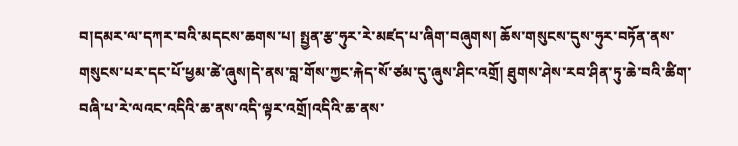བ།དམར་ལ་དཀར་བའི་མདངས་ཆགས་པ། སྤྱན་རྩ་ཧུར་རེ་མཛད་པ་ཞིག་བཞུགས། ཆོས་གསུངས་དུས་ཧུར་བཏོན་ནས་གསུངས་པར་དང་པོ་ཕྱམ་ཚེ་ཞུས།དེ་ནས་བླ་གོས་ཀྱང་རྐེད་སོ་ཙམ་དུ་ཞུས་ཤིང་འགྲོ། ཐུགས་ཤེས་རབ་ཤིན་ཏུ་ཆེ་བའི་ཚིག་བཞི་པ་རེ་ལའང་འདིའི་ཆ་ནས་འདི་ལྟར་འགྲོ།འདིའི་ཆ་ནས་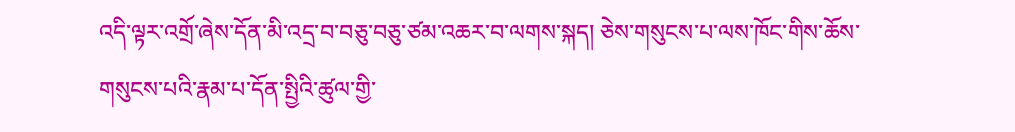འདི་ལྟར་འགྲོ་ཞེས་དོན་མི་འདྲ་བ་བཅུ་བཅུ་ཙམ་འཆར་བ་ལགས་སྐད། ཅེས་གསུངས་པ་ལས་ཁོང་གིས་ཆོས་གསུངས་པའི་རྣམ་པ་དོན་སྤྱིའི་ཚུལ་གྱི་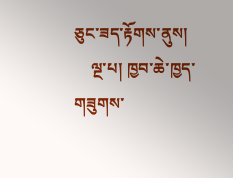ཅུང་ཟད་རྟོགས་ནུས།
    ལྔ་པ། ཁྱབ་ཆེ་ཁྱད་གཟུགས་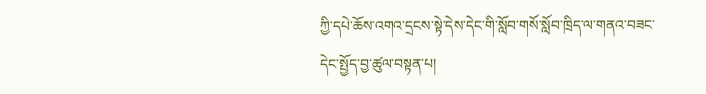ཀྱི་དཔེ་ཆོས་འགའ་དྲངས་སྟེ་དེས་དེང་གི་སློབ་གསོ་སློབ་ཁྲིད་ལ་གནའ་བཟང་དེང་སྤྱོད་བྱ་ཚུལ་བསྟན་པ།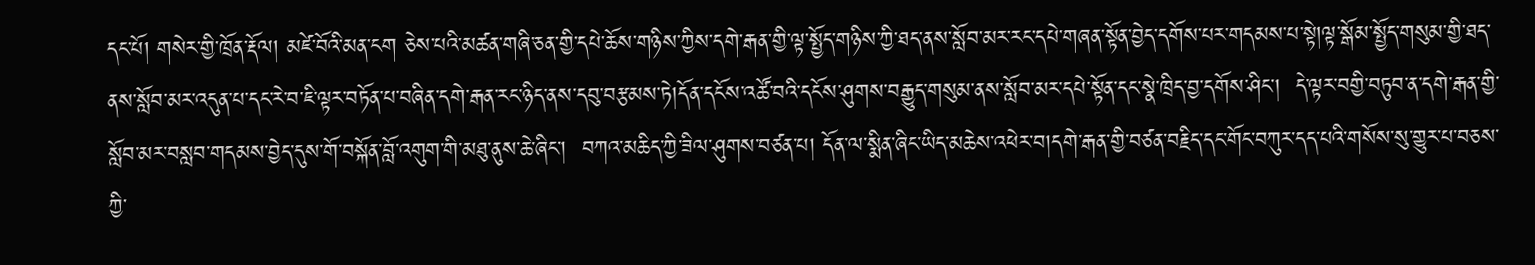དང་པོ། གསེར་གྱི་ཁྲོན་རྡོལ། མཛེ་བོའི་མན་ངག ཅེས་པའི་མཚན་གཞི་ཅན་གྱི་དཔེ་ཆོས་གཉིས་ཀྱིས་དགེ་རྒན་གྱི་ལྟ་སྤྱོད་གཉིས་ཀྱི་ཐད་ནས་སློབ་མར་རང་དཔེ་གཞན་སྟོན་བྱེད་དགོས་པར་གདམས་པ་སྟེ།ལྟ་སྒོམ་སྤྱོད་གསུམ་གྱི་ཐད་ནས་སློབ་མར་འདུན་པ་དང་རེ་བ་ཇི་ལྟར་བཏོན་པ་བཞིན་དགེ་རྒན་རང་ཉིད་ནས་དབུ་བརྩམས་ཏེ།དོན་དངོས་འཚོ་བའི་དངོས་ཤུགས་བརྒྱུད་གསུམ་ནས་སློབ་མར་དཔེ་སྟོན་དང་སྣེ་ཁྲིད་བྱ་དགོས་ཤིང་།  དེ་ལྟར་བགྱི་བཏུབ་ན་དགེ་རྒན་གྱི་སློབ་མར་བསླབ་གདམས་བྱེད་དུས་གོ་བསྐོན་བློ་འགུག་གི་མཐུ་ནུས་ཆེ་ཞིང་།  བཀའ་མཆིད་ཀྱི་ཟིལ་ཤུགས་བཙན་པ། དོན་ལ་སྨིན་ཞིང་ཡིད་མཆེས་འཕེར་བ།དགེ་རྒན་གྱི་བཙན་བརྗིད་དང་གོང་བཀུར་དད་པའི་གསོས་སུ་གྱུར་པ་བཅས་ཀྱི་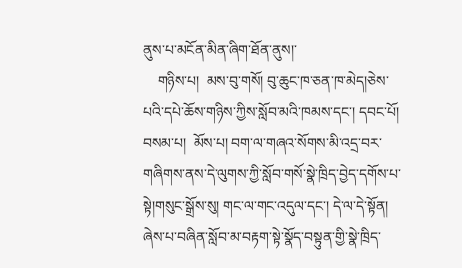ནུས་པ་མངོན་མིན་ཞིག་ཐོན་ནུས།་
    གཉིས་པ།  མས་བུ་གསོ། བུ་ཆུང་ཁ་ཅན་ཁ་མེད།ཅེས་པའི་དཔེ་ཆོས་གཉིས་ཀྱིས་སློབ་མའི་ཁམས་དང་། དབང་པོ། བསམ་པ།  མོས་པ། བག་ལ་གཞའ་སོགས་མི་འདྲ་བར་གཞིགས་ནས་དེ་ལུགས་ཀྱི་སློབ་གསོ་སྣེ་ཁྲིད་བྱེད་དགོས་པ་སྟེ།གསུང་སྒྲོས་སུ། གང་ལ་གང་འདུལ་དང་། དེ་ལ་དེ་སྟོན། ཞེས་པ་བཞིན་སློབ་མ་བརྟག་སྟེ་སྣོད་བསྟུན་གྱི་སྣེ་ཁྲིད་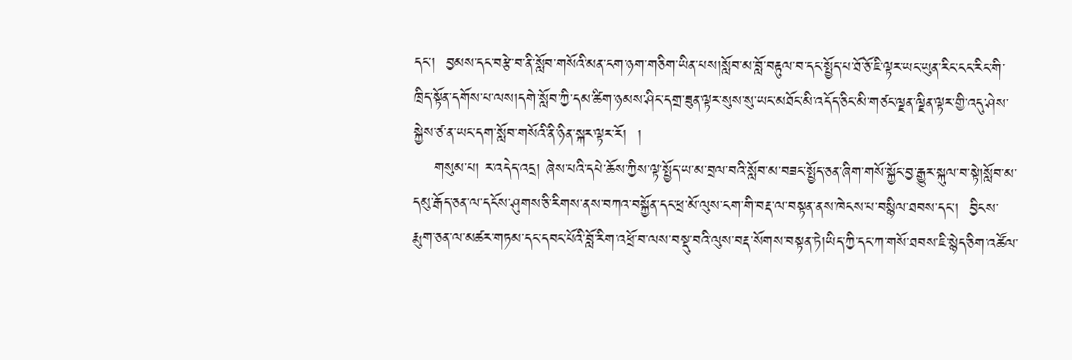དང་།  བྱམས་དང་བརྩེ་བ་ནི་སློབ་གསོའི་མན་ངག་ཉག་གཅིག་ཡིན་པས།སློབ་མ་བློ་བརྟུལ་བ་དང་སྤྱོད་པ་ཐོ་ཅོ་ཇི་ལྟར་ཡང་ཡུན་རིང་ངང་རིང་གི་ཁྲིད་སྟོན་དགོས་པ་ལས།དགེ་སློབ་ཀྱི་དམ་ཚིག་ཉམས་ཤིང་དགྲ་ཟུན་ལྟར་སུས་སུ་ཡང་མཐོང་མི་འདོད་ཅིང་མི་གཙང་ལྗན་ལྗིན་ལྟར་གྱི་འདུ་ཤེས་སྐྱེས་ཙ་ན་ཡང་དག་སློབ་གསོའི་ནི་ཉིན་སྐར་ལྟར་རོ།  །
    གསུམ་པ། ར་འདེད་འདྲ། ཞེས་པའི་དཔེ་ཆོས་ཀྱིས་ལྟ་སྤྱོད་ཡ་མ་བྲལ་བའི་སློབ་མ་བཟང་སྤྱོད་ཅན་ཞིག་གསོ་སྐྱོང་བྱ་རྒྱུར་སྐུལ་བ་སྟེ།སློབ་མ་དམུ་རྒོད་ཅན་ལ་དངོས་ཤུགས་ཅི་རིགས་ནས་བཀའ་བསྐྱོན་དང་ཕྲ་མོ་ལུས་ངག་གི་བརྡ་ལ་བསྟན་ནས་ཁེངས་པ་བསྙིལ་ཐབས་དང་།  བྱིངས་རྨུག་ཅན་ལ་མཚར་གཏམ་དང་དབང་པོའི་བློ་རིག་འཕྲོ་བ་ལས་བསྡུ་བའི་ལུས་བརྡ་སོགས་བསྟན་ཏེ།ཡིད་ཀྱི་དང་ཀ་གསོ་ཐབས་ཇི་སྙེད་ཅིག་འཚོལ་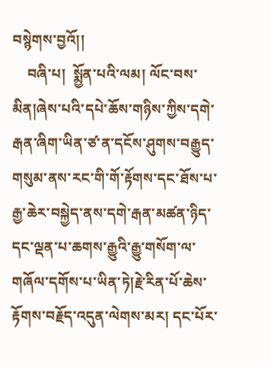བསྙེགས་བྱའོ།།
    བཞི་པ།  སྨྱོན་པའི་ལམ། ལོང་བས་མིན།ཞེས་པའི་དཔེ་ཆོས་གཉིས་ཀྱིས་དགེ་རྒན་ཞིག་ཡིན་ཙ་ན་དངོས་ཤུགས་བརྒྱུད་གསུམ་ནས་རང་གི་གོ་རྟོགས་དང་ཐོས་པ་རྒྱ་ཆེར་བསྐྱེད་ནས་དགེ་རྒན་མཚན་ཉིད་དང་ལྡན་པ་ཆགས་རྒྱུའི་རྒྱུ་གསོག་ལ་གཞོལ་དགོས་པ་ཡིན་ཏེ།རྗེ་རིན་པོ་ཆེས་རྟོགས་བརྗོད་འདུན་ལེགས་མར། དང་པོར་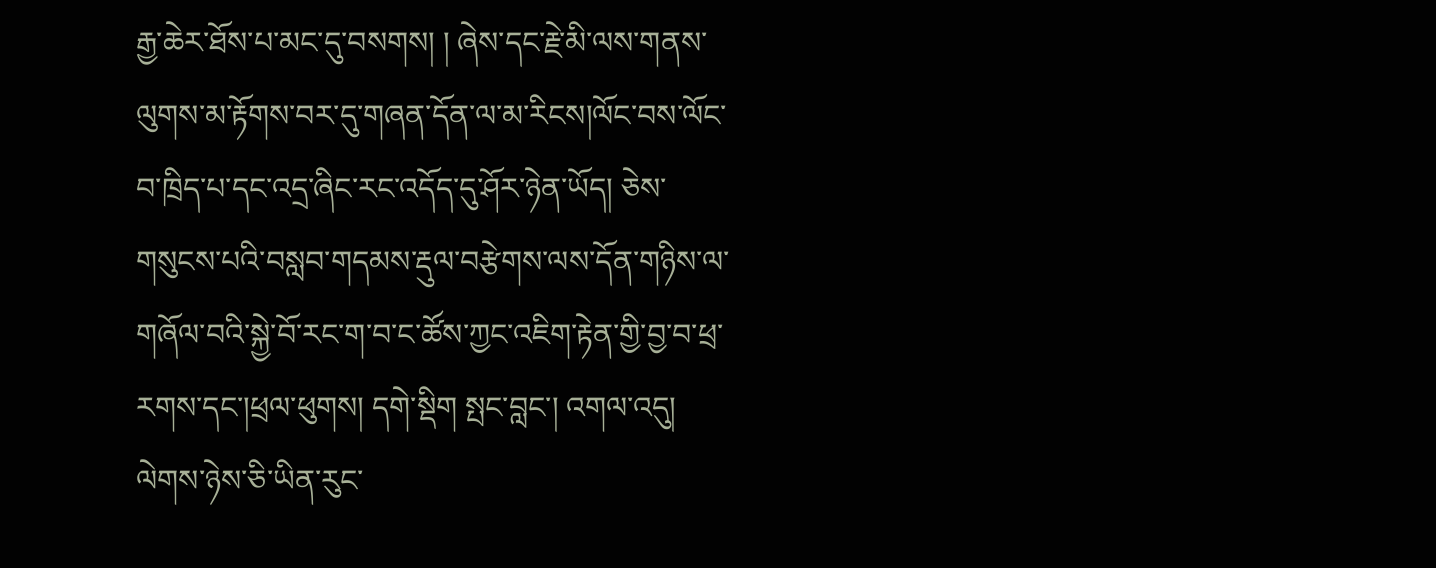རྒྱ་ཆེར་ཐོས་པ་མང་དུ་བསགས། ། ཞེས་དང་རྗེ་མི་ལས་གནས་ལུགས་མ་རྟོགས་བར་དུ་གཞན་དོན་ལ་མ་རིངས།ལོང་བས་ལོང་བ་ཁྲིད་པ་དང་འདྲ་ཞིང་རང་འདོད་དུ་ཤོར་ཉེན་ཡོད། ཅེས་གསུངས་པའི་བསླབ་གདམས་རྡུལ་བརྩེགས་ལས་དོན་གཉིས་ལ་གཞོལ་བའི་སྐྱེ་བོ་རང་ག་བ་ང་ཚོས་ཀྱང་འཇིག་རྟེན་གྱི་བྱ་བ་ཕྲ་རགས་དང་།ཕྲལ་ཕུགས། དགེ་སྡིག སྤང་བླང་། འགལ་འདུ། ལེགས་ཉེས་ཅི་ཡིན་རུང་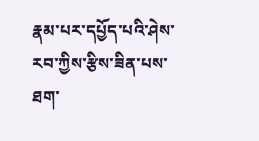རྣམ་པར་དཔྱོད་པའི་ཤེས་རབ་ཀྱིས་རྩིས་ཟིན་པས་ཐག་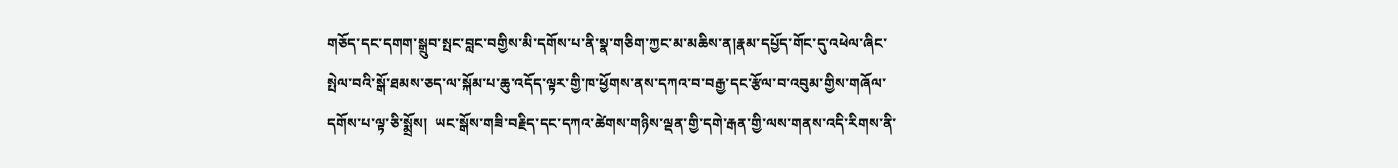གཅོད་དང་དགག་སྒྲུབ་སྤང་བླང་བགྱིས་མི་དགོས་པ་ནི་སྣ་གཅིག་ཀྱང་མ་མཆིས་ན།རྣམ་དཔྱོད་གོང་དུ་འཕེལ་ཞིང་སྤེལ་བའི་སྒོ་ཐམས་ཅད་ལ་སྐོམ་པ་ཆུ་འདོད་ལྟར་གྱི་ཁ་ཕྱོགས་ནས་དཀའ་བ་བརྒྱ་དང་རྩོལ་བ་འབུམ་གྱིས་གཞོལ་དགོས་པ་ལྟ་ཅི་སྨྲོས།  ཡང་སྒོས་གཟི་བརྗིད་དང་དཀའ་ཚེགས་གཉིས་ལྡན་གྱི་དགེ་རྒན་གྱི་ལས་གནས་འདི་རིགས་ནི་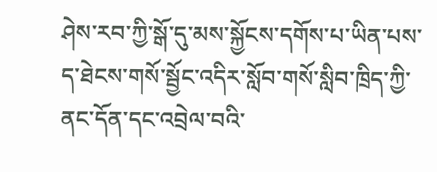ཤེས་རབ་ཀྱི་སྒོ་དུ་མས་སྐྱོངས་དགོས་པ་ཡིན་པས་ད་ཐེངས་གསོ་སྦྱོང་འདིར་སློབ་གསོ་སླིབ་ཁྲིད་ཀྱི་ནང་དོན་དང་འབྲེལ་བའི་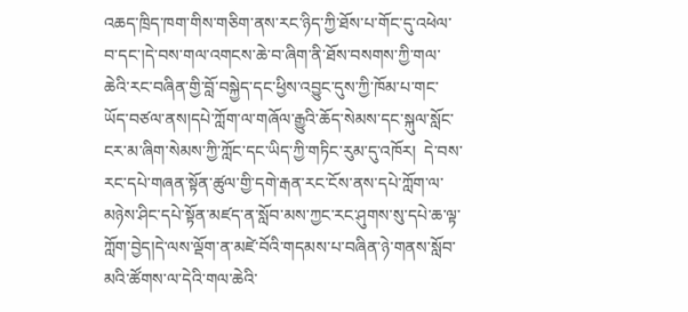འཆད་ཁྲིད་ཁག་གིས་གཅིག་ནས་རང་ཉིད་ཀྱི་ཐོས་པ་གོང་དུ་འཕེལ་བ་དང་།དེ་བས་གལ་འགངས་ཆེ་བ་ཞིག་ནི་ཐོས་བསགས་ཀྱི་གལ་ཆེའི་རང་བཞིན་གྱི་བློ་བསྐྱེད་དང་ཕྱིས་འབྱུང་དུས་ཀྱི་ཁོམ་པ་གང་ཡོད་བཙལ་ནས།དཔེ་ཀློག་ལ་གཞོལ་རྒྱུའི་ཆོད་སེམས་དང་སྐུལ་སློང་ངར་མ་ཞིག་སེམས་ཀྱི་ཀློང་དང་ཡིད་ཀྱི་གཏིང་རུམ་དུ་འཁོར།  དེ་བས་རང་དཔེ་གཞན་སྟོན་ཚུལ་གྱི་དགེ་རྒན་རང་ངོས་ནས་དཔེ་ཀློག་ལ་མཉེས་ཤིང་དཔེ་སྟོན་མཛད་ན་སློབ་མས་ཀྱང་རང་ཤུགས་སུ་དཔེ་ཆ་ལྟ་ཀློག་བྱེད།དེ་ལས་ལྡོག་ན་མཛེ་བོའི་གདམས་པ་བཞིན་ཉེ་གནས་སློབ་མའི་ཚོགས་ལ་དེའི་གལ་ཆེའི་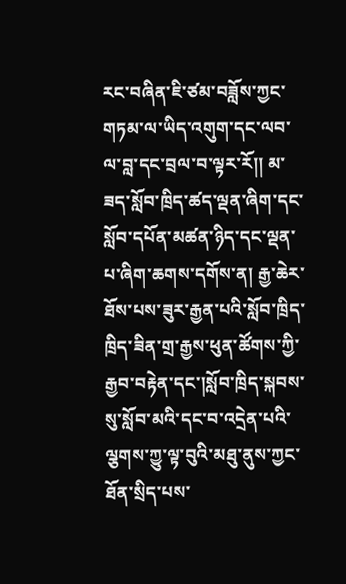རང་བཞིན་ཇི་ཙམ་བཟློས་ཀྱང་གཏམ་ལ་ཡིད་འགུག་དང་ལབ་ལ་བླ་དང་བྲལ་བ་ལྟར་རོ།། མ་ཟད་སློབ་ཁྲིད་ཚད་ལྡན་ཞིག་དང་སློབ་དཔོན་མཚན་ཉིད་དང་ལྡན་པ་ཞིག་ཆགས་དགོས་ན། རྒྱ་ཆེར་ཐོས་པས་ཟུར་རྒྱན་པའི་སློབ་ཁྲིད་ཁྲིད་ཟིན་གྲ་རྒྱས་ཕུན་ཚོགས་ཀྱི་རྒྱབ་བརྟེན་དང་།སློབ་ཁྲིད་སྐབས་སུ་སློབ་མའི་དང་བ་འདྲེན་པའི་ལྕགས་ཀྱུ་ལྟ་བུའི་མཐུ་ནུས་ཀྱང་ཐོན་སྲིད་པས་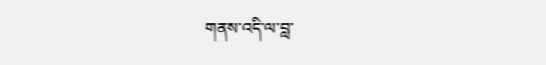གནས་འདི་ལ་བླ་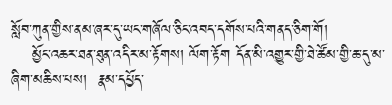སློབ་ཀུན་གྱིས་ནམ་ཞར་དུ་ཡང་གཞོལ་ཅིང་འབད་དགོས་པའི་གནད་ཅིག་གོ།
    མྱོང་འཆར་ཐན་ཐུན་འདིར་མ་རྟོགས། ལོག་རྟོག དོན་མི་འགྱུར་གྱི་ཐེ་ཚོམ་གྱི་ཆ་དུ་མ་ཞིག་མཆིས་པས།  རྣམ་དཔྱོད་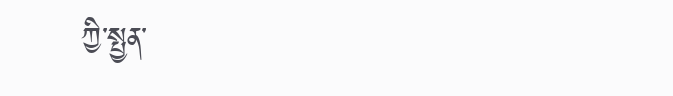ཀྱི་སྤྱན་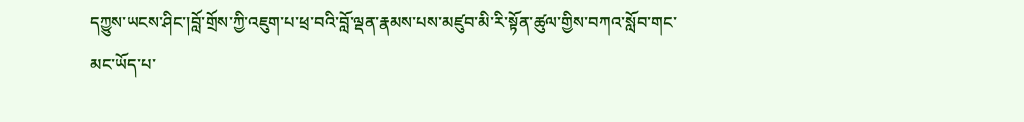དཀྱུས་ཡངས་ཤིང་།བློ་གྲོས་ཀྱི་འཇུག་པ་ཕྲ་བའི་བློ་ལྡན་རྣམས་པས་མཛུབ་མི་རི་སྟོན་ཚུལ་གྱིས་བཀའ་སློབ་གང་མང་ཡོད་པ་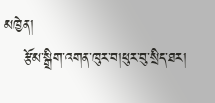མཁྱེན།
    རྩོམ་སྒྲིག་འགན་ཁུར་བ།ཕུར་བུ་སྲིད་ཐར།